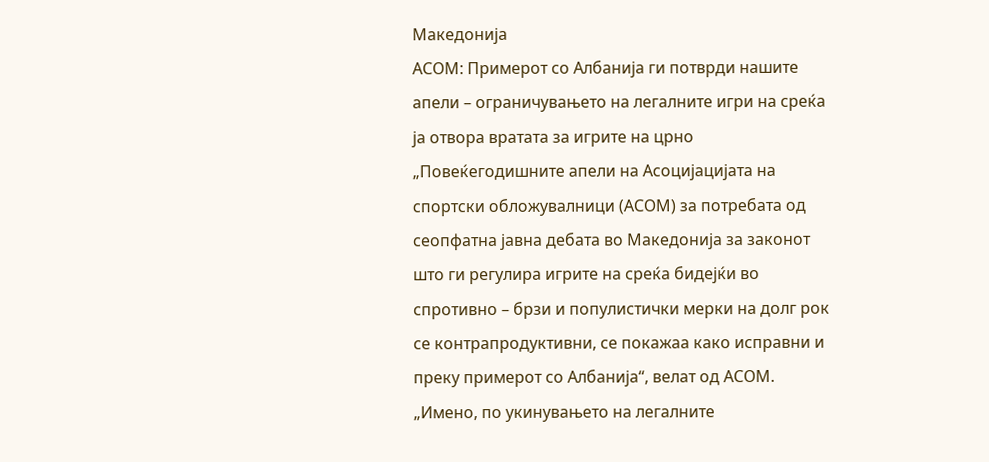Македонија
АСОМ: Примерот со Албанија ги потврди нашите апели – ограничувањето на легалните игри на среќа ја отвора вратата за игрите на црно
„Повеќегодишните апели на Асоцијацијата на спортски обложувалници (АСОМ) за потребата од сеопфатна јавна дебата во Македонија за законот што ги регулира игрите на среќа бидејќи во спротивно – брзи и популистички мерки на долг рок се контрапродуктивни, се покажаа како исправни и преку примерот со Албанија“, велат од АСОМ.
„Имено, по укинувањето на легалните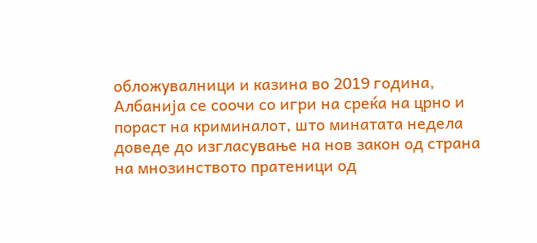обложувалници и казина во 2019 година, Албанија се соочи со игри на среќа на црно и пораст на криминалот, што минатата недела доведе до изгласување на нов закон од страна на мнозинството пратеници од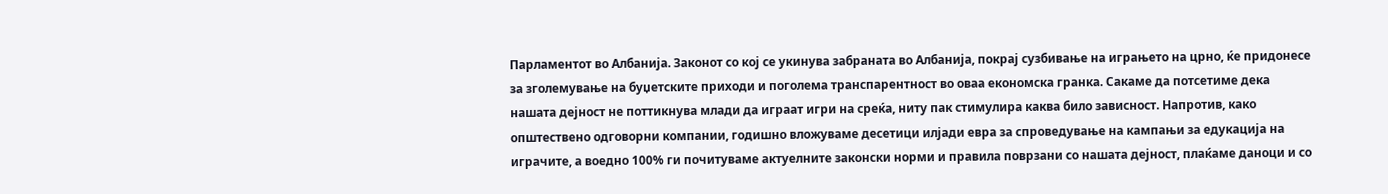Парламентот во Албанија. Законот со кој се укинува забраната во Албанија, покрај сузбивање на играњето на црно, ќе придонесе за зголемување на буџетските приходи и поголема транспарентност во оваа економска гранка. Сакаме да потсетиме дека нашата дејност не поттикнува млади да играат игри на среќа, ниту пак стимулира каква било зависност. Напротив, како општествено одговорни компании, годишно вложуваме десетици илјади евра за спроведување на кампањи за едукација на играчите, а воедно 100% ги почитуваме актуелните законски норми и правила поврзани со нашата дејност, плаќаме даноци и со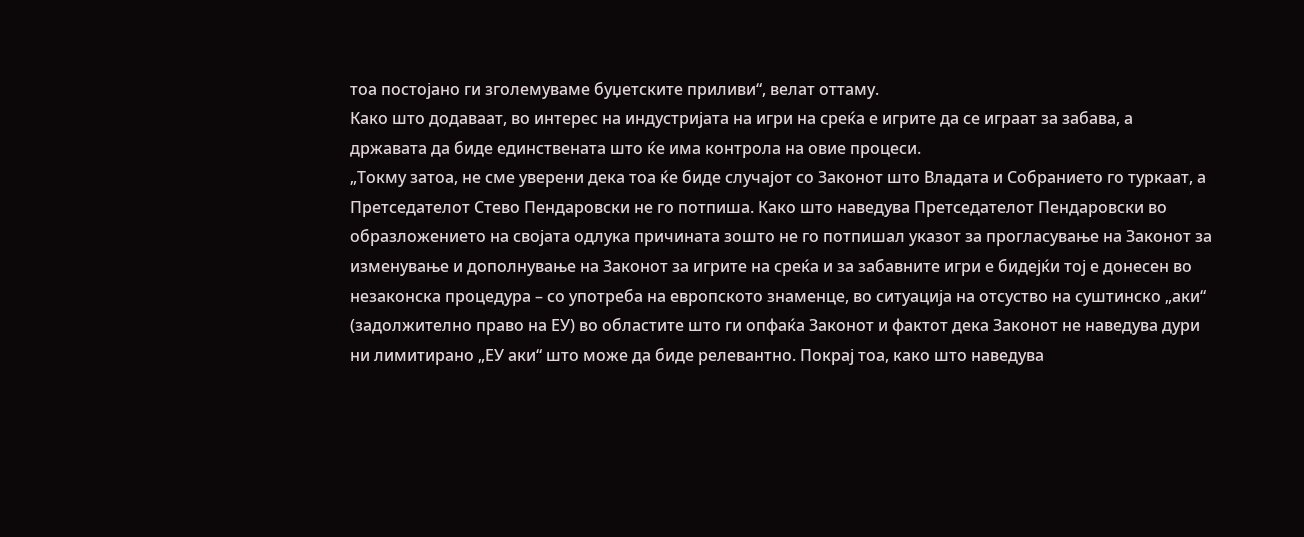тоа постојано ги зголемуваме буџетските приливи“, велат оттаму.
Како што додаваат, во интерес на индустријата на игри на среќа е игрите да се играат за забава, а државата да биде единствената што ќе има контрола на овие процеси.
„Токму затоа, не сме уверени дека тоа ќе биде случајот со Законот што Владата и Собранието го туркаат, а Претседателот Стево Пендаровски не го потпиша. Како што наведува Претседателот Пендаровски во образложението на својата одлука причината зошто не го потпишал указот за прогласување на Законот за изменување и дополнување на Законот за игрите на среќа и за забавните игри е бидејќи тој е донесен во незаконска процедура – со употреба на европското знаменце, во ситуација на отсуство на суштинско „аки“ (задолжително право на ЕУ) во областите што ги опфаќа Законот и фактот дека Законот не наведува дури ни лимитирано „ЕУ аки“ што може да биде релевантно. Покрај тоа, како што наведува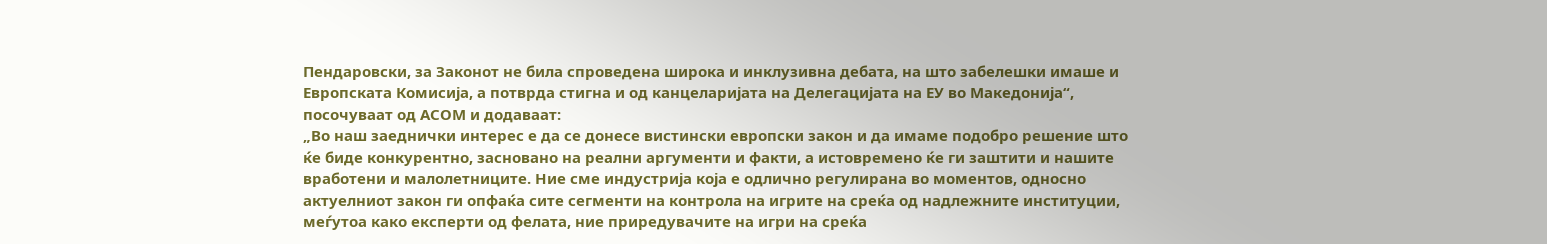Пендаровски, за Законот не била спроведена широка и инклузивна дебата, на што забелешки имаше и Европската Комисија, а потврда стигна и од канцеларијата на Делегацијата на ЕУ во Македонија“, посочуваат од АСОМ и додаваат:
„Во наш заеднички интерес е да се донесе вистински европски закон и да имаме подобро решение што ќе биде конкурентно, засновано на реални аргументи и факти, а истовремено ќе ги заштити и нашите вработени и малолетниците. Ние сме индустрија која е одлично регулирана во моментов, односно актуелниот закон ги опфаќа сите сегменти на контрола на игрите на среќа од надлежните институции, меѓутоа како експерти од фелата, ние приредувачите на игри на среќа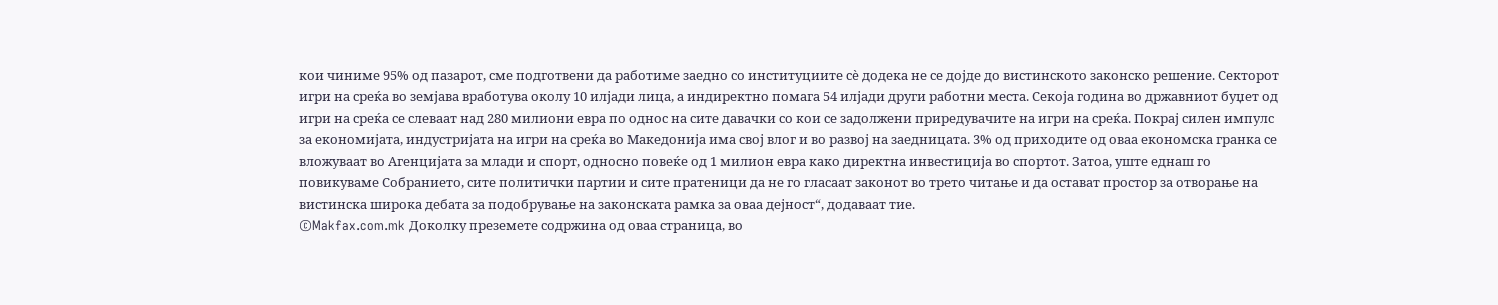кои чиниме 95% од пазарот, сме подготвени да работиме заедно со институциите сè додека не се дојде до вистинското законско решение. Секторот игри на среќа во земјава вработува околу 10 илјади лица, а индиректно помага 54 илјади други работни места. Секоја година во државниот буџет од игри на среќа се слеваат над 280 милиони евра по однос на сите давачки со кои се задолжени приредувачите на игри на среќа. Покрај силен импулс за економијата, индустријата на игри на среќа во Македонија има свој влог и во развој на заедницата. 3% од приходите од оваа економска гранка се вложуваат во Агенцијата за млади и спорт, односно повеќе од 1 милион евра како директна инвестиција во спортот. Затоа, уште еднаш го повикуваме Собранието, сите политички партии и сите пратеници да не го гласаат законот во трето читање и да остават простор за отворање на вистинска широка дебата за подобрување на законската рамка за оваа дејност“, додаваат тие.
©Makfax.com.mk Доколку преземете содржина од оваа страница, во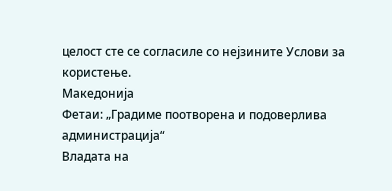целост сте се согласиле со нејзините Услови за користење.
Македонија
Фетаи: „Градиме поотворена и подоверлива администрација“
Владата на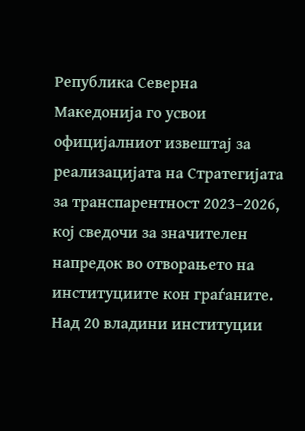Република Северна Македонија го усвои официјалниот извештај за реализацијата на Стратегијата за транспарентност 2023–2026, кој сведочи за значителен напредок во отворањето на институциите кон граѓаните. Над 20 владини институции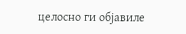целосно ги објавиле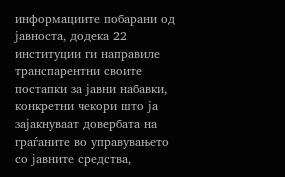информациите побарани од јавноста, додека 22 институции ги направиле транспарентни своите постапки за јавни набавки, конкретни чекори што ја зајакнуваат довербата на граѓаните во управувањето со јавните средства,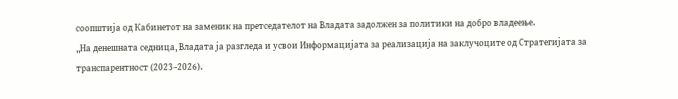соопштија од Кабинетот на заменик на претседателот на Владата задолжен за политики на добро владеење.
„На денешната седница, Владата ја разгледа и усвои Информацијата за реализација на заклучоците од Стратегијата за транспарентност (2023–2026).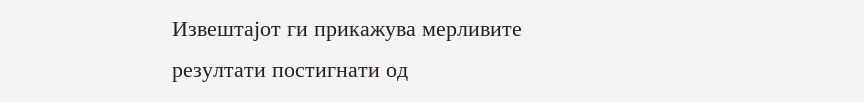Извештајот ги прикажува мерливите резултати постигнати од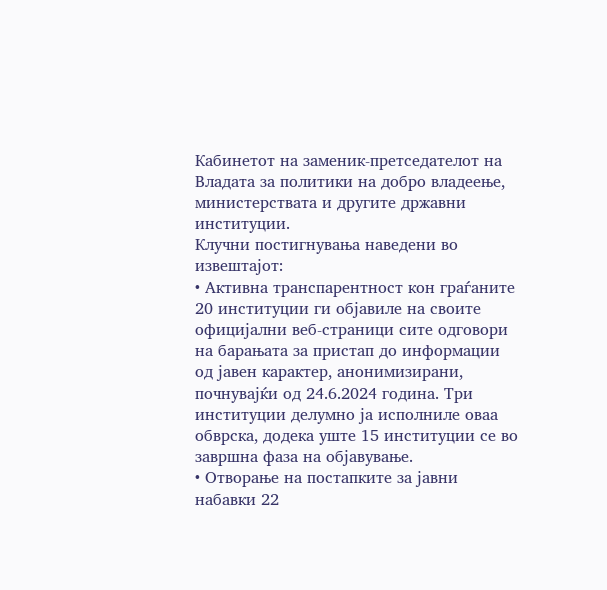Кабинетот на заменик-претседателот на Владата за политики на добро владеење, министерствата и другите државни институции.
Клучни постигнувања наведени во извештајот:
• Активна транспарентност кон граѓаните 20 институции ги објавиле на своите официјални веб-страници сите одговори на барањата за пристап до информации од јавен карактер, анонимизирани, почнувајќи од 24.6.2024 година. Три институции делумно ја исполниле оваа обврска, додека уште 15 институции се во завршна фаза на објавување.
• Отворање на постапките за јавни набавки 22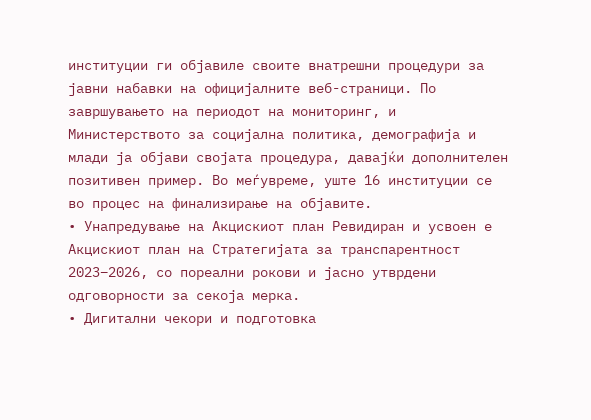институции ги објавиле своите внатрешни процедури за јавни набавки на официјалните веб-страници. По завршувањето на периодот на мониторинг, и Министерството за социјална политика, демографија и млади ја објави својата процедура, давајќи дополнителен позитивен пример. Во меѓувреме, уште 16 институции се во процес на финализирање на објавите.
• Унапредување на Акцискиот план Ревидиран и усвоен е Акцискиот план на Стратегијата за транспарентност 2023–2026, со пореални рокови и јасно утврдени одговорности за секоја мерка.
• Дигитални чекори и подготовка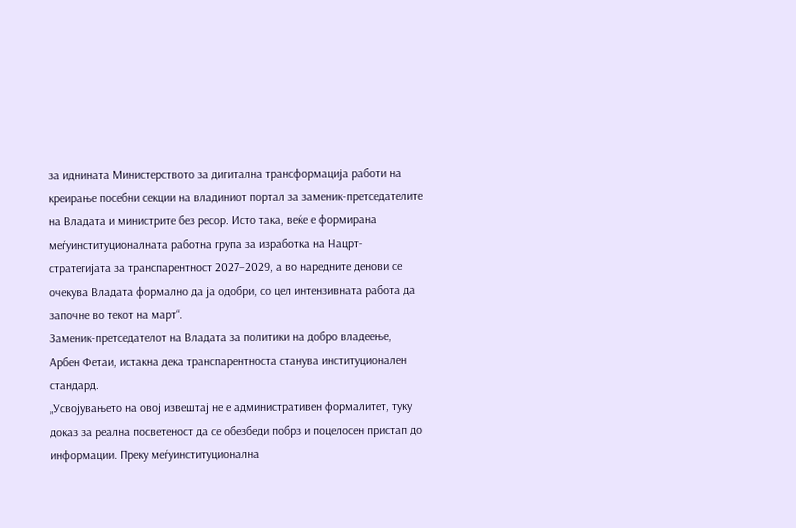за иднината Министерството за дигитална трансформација работи на креирање посебни секции на владиниот портал за заменик-претседателите на Владата и министрите без ресор. Исто така, веќе е формирана меѓуинституционалната работна група за изработка на Нацрт-стратегијата за транспарентност 2027–2029, а во наредните денови се очекува Владата формално да ја одобри, со цел интензивната работа да започне во текот на март“.
Заменик-претседателот на Владата за политики на добро владеење, Арбен Фетаи, истакна дека транспарентноста станува институционален стандард.
„Усвојувањето на овој извештај не е административен формалитет, туку доказ за реална посветеност да се обезбеди побрз и поцелосен пристап до информации. Преку меѓуинституционална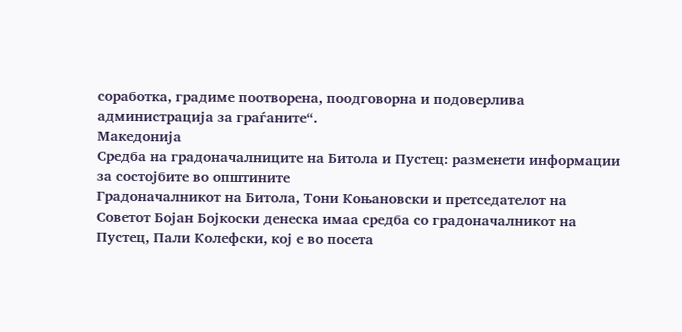соработка, градиме поотворена, поодговорна и подоверлива администрација за граѓаните“.
Македонија
Средба на градоначалниците на Битола и Пустец: разменети информации за состојбите во општините
Градоначалникот на Битола, Тони Коњановски и претседателот на Советот Бојан Бојкоски денеска имаа средба со градоначалникот на Пустец, Пали Колефски, кој е во посета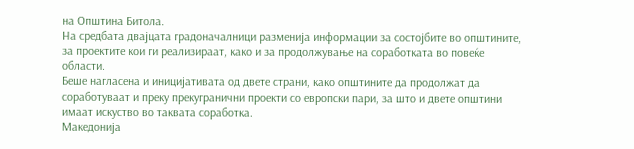на Општина Битола.
На средбата двајцата градоначалници разменија информации за состојбите во општините, за проектите кои ги реализираат, како и за продолжување на соработката во повеќе области.
Беше нагласена и иницијативата од двете страни, како општините да продолжат да соработуваат и преку прекугранични проекти со европски пари, за што и двете општини имаат искуство во таквата соработка.
Македонија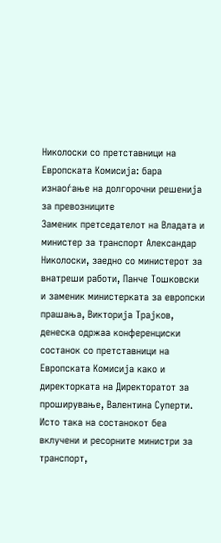Николоски со претставници на Европската Комисија: бара изнаоѓање на долгорочни решенија за превозниците
Заменик претседателот на Владата и министер за транспорт Александар Николоски, заедно со министерот за внатреши работи, Панче Тошковски и заменик министерката за европски прашања, Викторија Трајков, денеска одржаа конференциски состанок со претставници на Европската Комисија како и директорката на Директоратот за проширување, Валентина Суперти. Исто така на состанокот беа вклучени и ресорните министри за транспорт,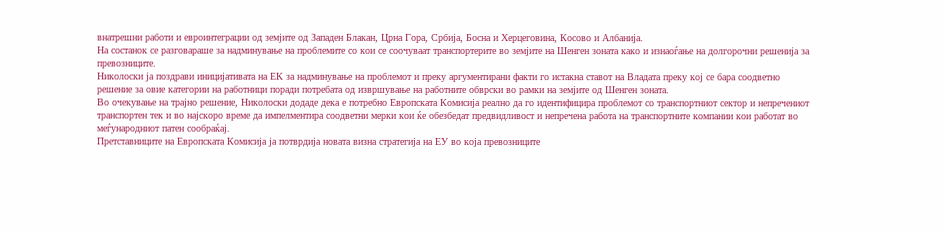внатрешни работи и евроинтеграции од земјите од Западен Блакан, Црна Гора, Србија, Босна и Херцеговина, Косово и Албанија.
На состанок се разговараше за надминување на проблемите со кои се соочуваат транспортерите во земјите на Шенген зоната како и изнаоѓање на долгорочни решенија за превозниците.
Николоски ја поздрави иницијативата на ЕК за надминување на проблемот и преку аргументирани факти го истакна ставот на Владата преку кој се бара соодветно решение за овие категории на работници поради потребата од извршување на работните обврски во рамки на земјите од Шенген зоната.
Во очекување на трајно решение, Николоски додаде дека е потребно Европската Комисија реално да го идентифицира проблемот со транспортниот сектор и непречениот транспортен тек и во најскоро време да импелментира соодветни мерки кои ќе обезбедат предвидливост и непречена работа на транспортните компании кои работат во меѓународниот патен сообраќај.
Претставниците на Европската Комисија ја потврдија новата визна стратегија на ЕУ во која превозниците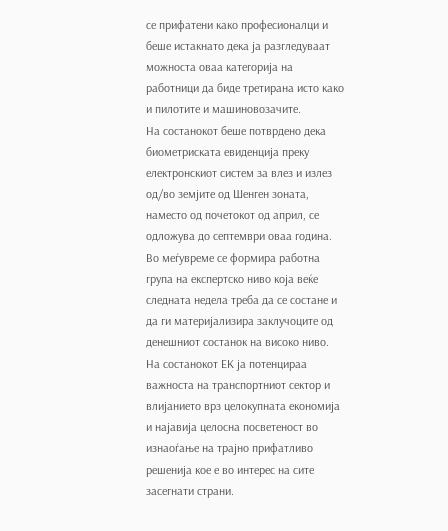се прифатени како професионалци и беше истакнато дека ја разгледуваат можноста оваа категорија на работници да биде третирана исто како и пилотите и машиновозачите.
На состанокот беше потврдено дека биометриската евиденција преку електронскиот систем за влез и излез од/во земјите од Шенген зоната, наместо од почетокот од април, се одложува до септември оваа година.
Во меѓувреме се формира работна група на експертско ниво која веќе следната недела треба да се состане и да ги материјализира заклучоците од денешниот состанок на високо ниво.
На состанокот ЕК ја потенцираа важноста на транспортниот сектор и влијанието врз целокупната економија и најавија целосна посветеност во изнаоѓање на трајно прифатливо решенија кое е во интерес на сите засегнати страни.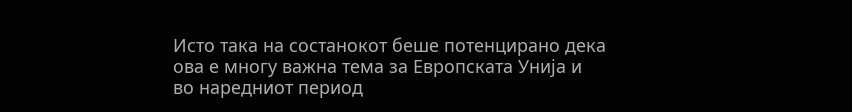Исто така на состанокот беше потенцирано дека ова е многу важна тема за Европската Унија и во наредниот период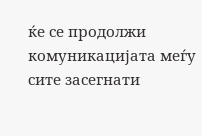ќе се продолжи комуникацијата меѓу сите засегнати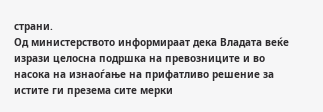страни.
Од министерството информираат дека Владата веќе изрази целосна подршка на превозниците и во насока на изнаоѓање на прифатливо решение за истите ги презема сите мерки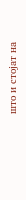што и стојат на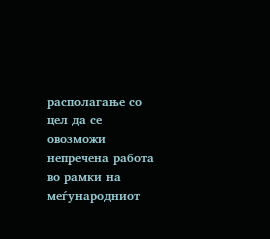располагање со цел да се овозможи непречена работа во рамки на меѓународниот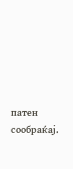патен сообраќај.